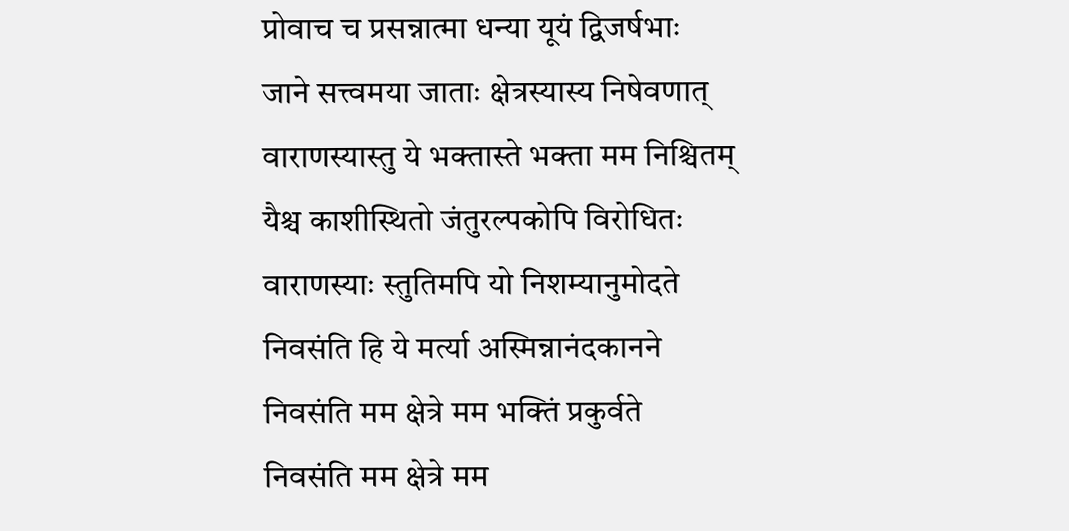प्रोवाच च प्रसन्नात्मा धन्या यूयं द्विजर्षभाः
जाने सत्त्वमया जाताः क्षेत्रस्यास्य निषेवणात्
वाराणस्यास्तु ये भक्तास्ते भक्ता मम निश्चितम्
यैश्च काशीस्थितो जंतुरल्पकोपि विरोधितः
वाराणस्याः स्तुतिमपि यो निशम्यानुमोदते
निवसंति हि ये मर्त्या अस्मिन्नानंदकानने
निवसंति मम क्षेत्रे मम भक्तिं प्रकुर्वते
निवसंति मम क्षेत्रे मम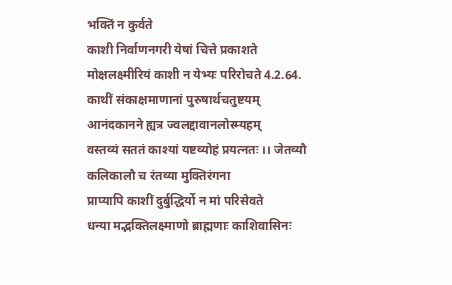भक्तिं न कुर्वते
काशी निर्वाणनगरी येषां चित्ते प्रकाशते
मोक्षलक्ष्मीरियं काशी न येभ्यः परिरोचते 4.2.64.
काथीं संकाक्षमाणानां पुरुषार्थचतुष्टयम्
आनंदकानने ह्यत्र ज्वलद्दावानलोस्म्यहम्
वस्तव्यं सततं काश्यां यष्टव्योहं प्रयत्नतः ।। जेतव्यौ कलिकालौ च रंतव्या मुक्तिरंगना
प्राप्यापि काशीं दुर्बुद्धिर्यो न मां परिसेवते
धन्या मद्भक्तिलक्ष्माणो ब्राह्मणाः काशिवासिनः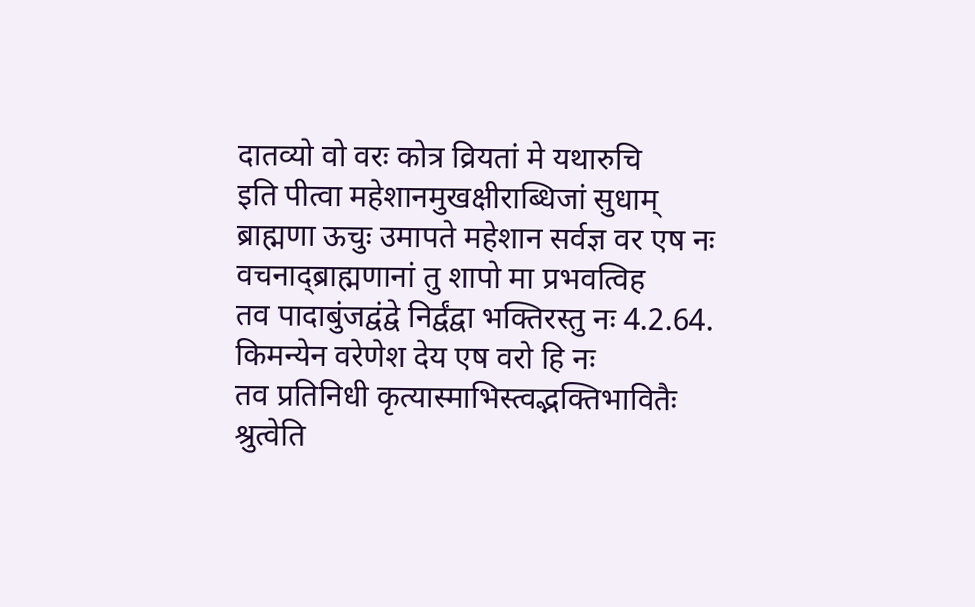दातव्यो वो वरः कोत्र व्रियतां मे यथारुचि
इति पीत्वा महेशानमुखक्षीराब्धिजां सुधाम्
ब्राह्मणा ऊचुः उमापते महेशान सर्वज्ञ वर एष नः
वचनाद्ब्राह्मणानां तु शापो मा प्रभवत्विह
तव पादाबुंजद्वंद्वे निर्द्वंद्वा भक्तिरस्तु नः 4.2.64.
किमन्येन वरेणेश देय एष वरो हि नः
तव प्रतिनिधी कृत्यास्माभिस्त्वद्भक्तिभावितैः
श्रुत्वेति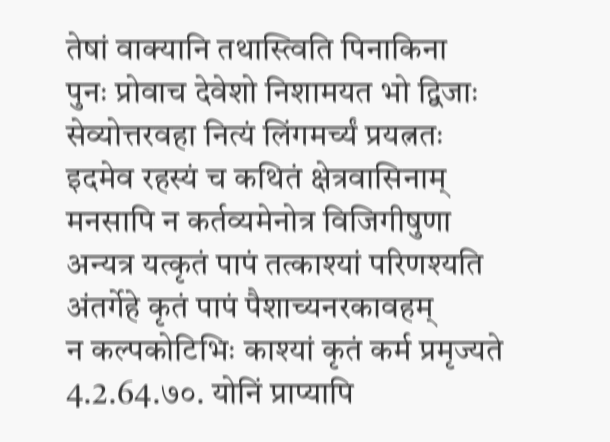तेषां वाक्यानि तथास्त्विति पिनाकिना
पुनः प्रोवाच देवेशो निशामयत भो द्विजाः
सेव्योत्तरवहा नित्यं लिंगमर्च्यं प्रयत्नतः
इदमेव रहस्यं च कथितं क्षेत्रवासिनाम्
मनसापि न कर्तव्यमेनोत्र विजिगीषुणा
अन्यत्र यत्कृतं पापं तत्काश्यां परिणश्यति
अंतर्गेहे कृतं पापं पैशाच्यनरकावहम्
न कल्पकोटिभिः काश्यां कृतं कर्म प्रमृज्यते 4.2.64.७०. योनिं प्राप्यापि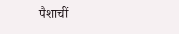पैशाचीं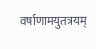वर्षाणामयुतत्रयम्